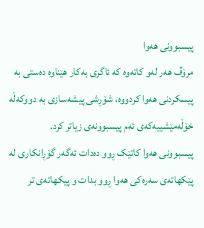پیسبوونی هەوا
مرۆڤ هەر لەو کاتەوە کە ئاگری بەکار هێناوە دەستی بە پیسکردنی هەوا کردووە، شۆڕشی پیشەسازی بە دووکەڵە خۆڵەمێشییەکەی ئەم پیسبوونەی زیاتر کرد.
پیسبوونی هەوا کاتێک ڕوو دەدات ئەگەر گۆڕانکاری لە پێکهاتەی سەرەکی هەوا ڕوو بدات و پیکهاتەی تر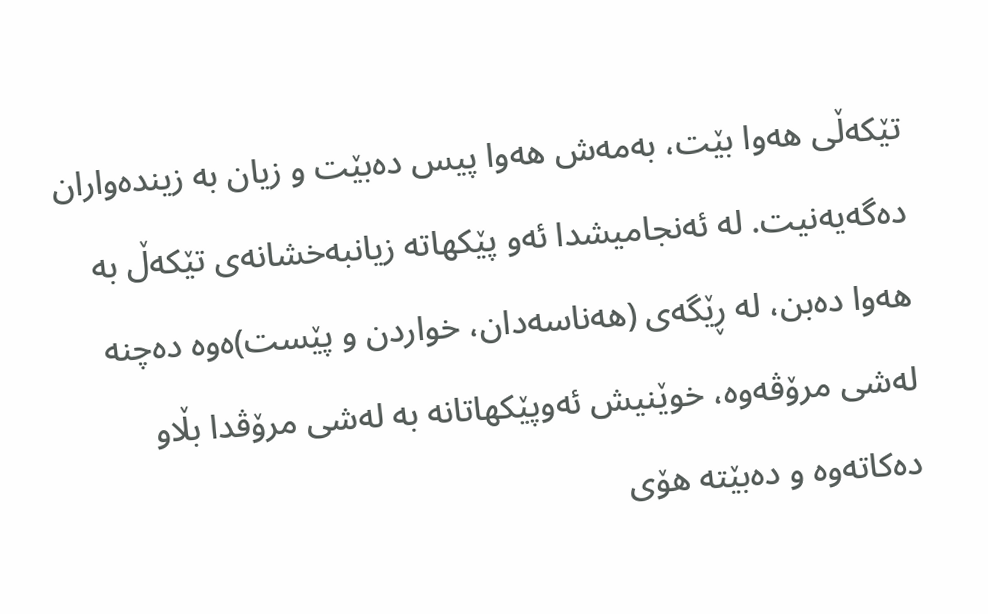تێکەڵی هەوا بێت، بەمەش هەوا پیس دەبێت و زیان بە زیندەواران دەگەیەنیت. لە ئەنجامیشدا ئەو پێکهاتە زیانبەخشانەی تێکەڵ بە هەوا دەبن، لە ڕێگەی (هەناسەدان، خواردن و پێست)ەوە دەچنە لەشی مرۆڤەوە، خوێنیش ئەوپێکهاتانە بە لەشی مرۆڤدا بڵاو دەکاتەوە و دەبێتە هۆی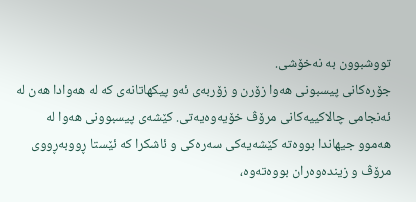تووشبوون بە نەخۆشی.
جۆرەکانی پیسبونی هەوا زۆرن و زۆربەی ئەو پیکهاتانەی کە لە هەوادا هەن لە ئەنجامی چالاکییەکانی مرۆڤ خۆیەوەیەتی. کێشەی پیسبوونی هەوا لە هەموو جیهاندا بووەتە کێشەیەکی سەرەکی و ئاشکرا کە ئێستا ڕووبەڕووی مرۆڤ و زیندەوەران بووەتەوە،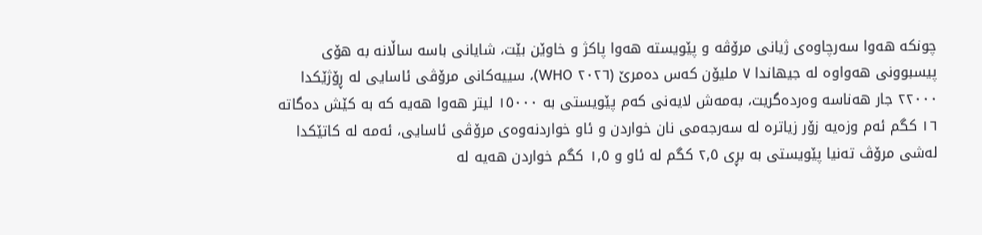چونکە هەوا سەرچاوەی ژیانی مرۆڤە و پێویستە هەوا پاکژ و خاوێن بێت، شایانی باسە ساڵانە بە هۆی پیسبوونی هەواوە لە جیهاندا ٧ ملیۆن کەس دەمرێ (٢٠٢٦ WHO)، سییەکانی مرۆڤی ئاسایی لە ڕۆژێکدا ٢٢٠٠٠ جار هەناسە وەردەگریت، بەمەش لایەنی کەم پێویستی بە ١٥٠٠٠ لیتر هەوا هەیە کە بە کێش دەگاتە ١٦ کگم ئەم وزەیە زۆر زیاترە لە سەرجەمی نان خواردن و ئاو خواردنەوەی مرۆڤی ئاسایی، ئەمە لە کاتێکدا لەشی مرۆڤ تەنیا پێویستی بە بڕی ٢,٥ کگم لە ئاو و ١,٥ کگم خواردن هەیە لە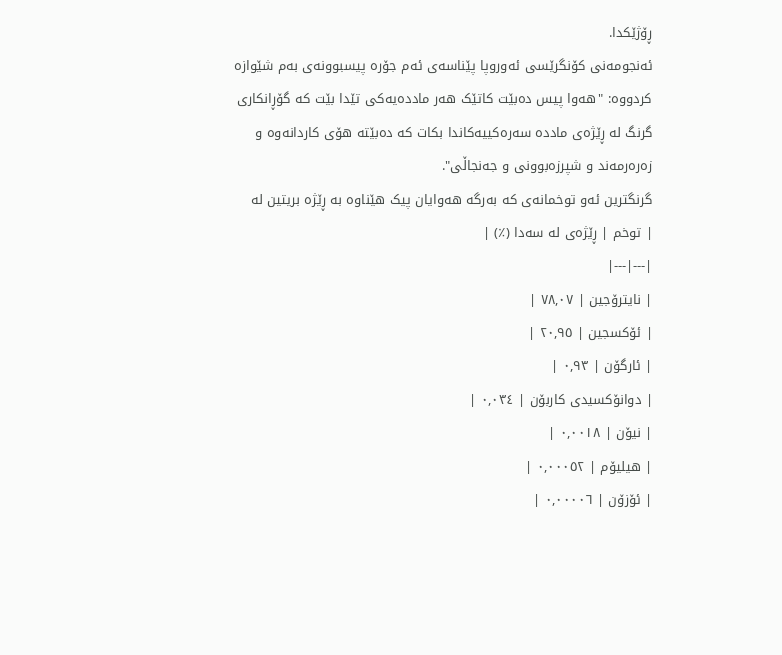ڕۆژێکدا.
ئەنجومەنی کۆنگرێسی ئەوروپا پێناسەی ئەم جۆرە پیسبوونەی بەم شێوازە کردووە: "هەوا پیس دەبێت کاتێک هەر ماددەیەکی تێدا بێت کە گۆڕانکاری گرنگ لە ڕێژەی ماددە سەرەکییەکاندا بکات کە دەبێتە هۆی کاردانەوە و زەرەرمەند و شپرزەبوونی و جەنجاڵی".
گرنگترین ئەو توخمانەی کە بەرگە هەوایان پیک هێناوە بە ڕێژە بریتین لە
| توخم | ڕێژەی لە سەدا (٪) |
|---|---|
| نایترۆجین | ٧٨,٠٧ |
| ئۆکسجین | ٢٠,٩٥ |
| ئارگۆن | ٠,٩٣ |
| دوانۆکسیدی کاربۆن | ٠,٠٣٤ |
| نیۆن | ٠,٠٠١٨ |
| هیلیۆم | ٠,٠٠٠٥٢ |
| ئۆزۆن | ٠,٠٠٠٠٦ |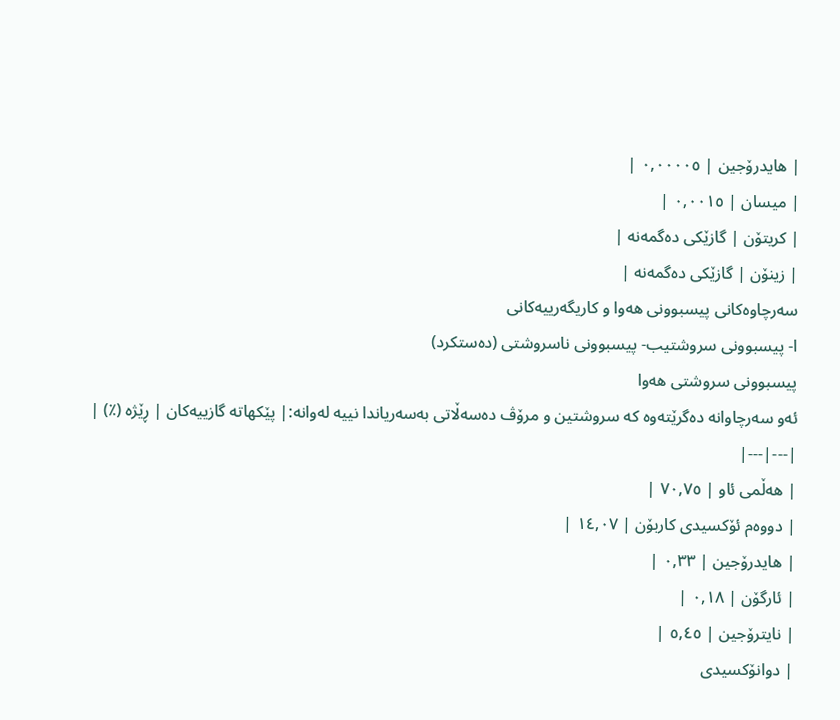| هایدرۆجین | ٠,٠٠٠٠٥ |
| میسان | ٠,٠٠١٥ |
| کریتۆن | گازێکی دەگمەنە |
| زینۆن | گازێکی دەگمەنە |
سەرچاوەکانی پیسبوونی هەوا و کاریگەرییەکانی
ا- پیسبوونی سروشتیب- پیسبوونی ناسروشتی (دەستکرد)
پیسبوونی سروشتی هەوا
ئەو سەرچاوانە دەگرێتەوە کە سروشتین و مرۆڤ دەسەڵاتی بەسەریاندا نییە لەوانە:| پێکهاتە گازییەکان | ڕێژە (٪) |
|---|---|
| هەڵمی ئاو | ٧٠,٧٥ |
| دووەم ئۆکسیدی کاربۆن | ١٤,٠٧ |
| هایدرۆجین | ٠,٣٣ |
| ئارگۆن | ٠,١٨ |
| نایترۆجین | ٥,٤٥ |
| دوانۆکسیدی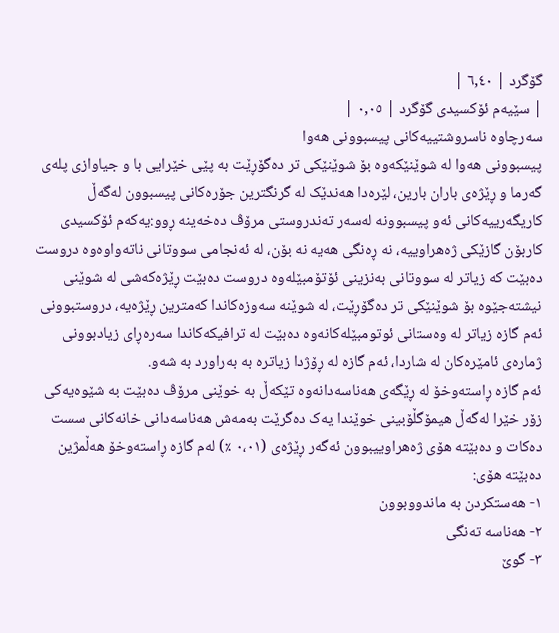گۆگرد | ٦,٤٠ |
| سێیەم ئۆکسیدی گۆگرد | ٠,٠٥ |
سەرچاوە ناسروشتییەکانی پیسبوونی هەوا
پیسبوونی هەوا لە شوێنێکەوە بۆ شوێنێکی تر دەگۆڕێت بە پێی خێرایی با و جیاوازی پلەی گەرما و ڕێژەی باران بارین، لێرەدا هەندێک لە گرنگترین جۆرەکانی پیسبوون لەگەڵ کاریگەرییەکانی ئەو پیسبوونە لەسەر تەندروستی مرۆڤ دەخەینە ڕوو:یەکەم ئۆکسیدی کاربۆن گازێکی ژەهراوییە، نە ڕەنگی هەیە نە بۆن، لە ئەنجامی سووتانی ناتەواوەوە دروست دەبێت کە زیاتر لە سووتانی بەنزینی ئۆتۆمبێلەوە دروست دەبێت ڕێژەکەشی لە شوێنی نیشتەجێوە بۆ شوێنێکی تر دەگۆڕێت، لە شوێنە سەوزەکاندا کەمترین ڕێژەیە، دروستبوونی ئەم گازە زیاتر لە وەستانی ئوتومبێلەکانەوە دەبێت لە ترافیکەکاندا سەرەڕای زیادبوونی ژمارەی ئامێرەکان لە شاردا، ئەم گازە لە ڕۆژدا زیاترە بە بەراورد بە شەو.
ئەم گازە ڕاستەوخۆ لە ڕێگەی هەناسەدانەوە تێکەڵ بە خوێنی مرۆڤ دەبێت بە شێوەیەکی زۆر خێرا لەگەڵ هیمۆگڵۆبینی خوێندا یەک دەگرێت بەمەش هەناسەدانی خانەکانی سست دەکات و دەبێتە هۆی ژەهراوییبوون ئەگەر ڕێژەی (٠،٠١ ٪) لەم گازە ڕاستەوخۆ هەڵمژین دەبێتە هۆی:
١- هەستکردن بە ماندووبوون
٢- هەناسە تەنگی
٣- گوێ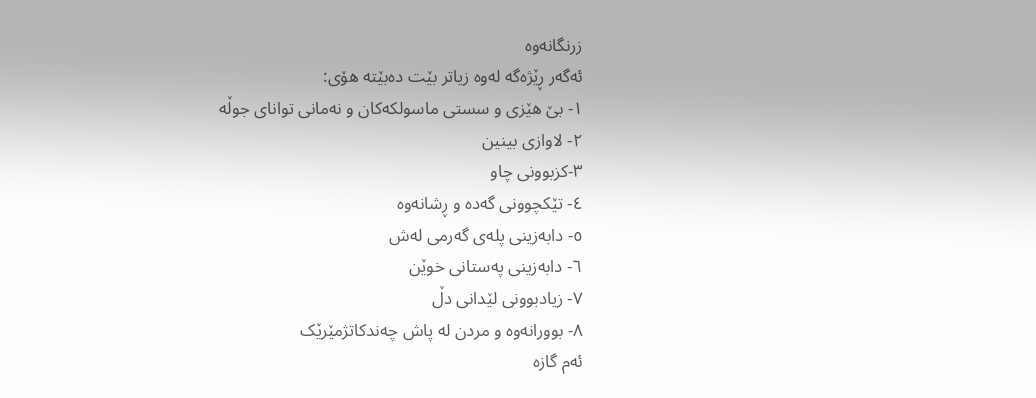زرنگانەوە
ئەگەر ڕێژەگە لەوە زیاتر بێت دەبێتە هۆی:
١- بێ هێزی و سستی ماسولکەکان و نەمانی توانای جوڵە
٢- لاوازی بینین
٣-کزبوونی چاو
٤- تێکچوونی گەدە و ڕشانەوە
٥- دابەزینی پلەی گەرمی لەش
٦- دابەزینی پەستانی خوێن
٧- زیادبوونی لێدانی دڵ
٨- بوورانەوە و مردن لە پاش چەندکاتژمێرێک
ئەم گازە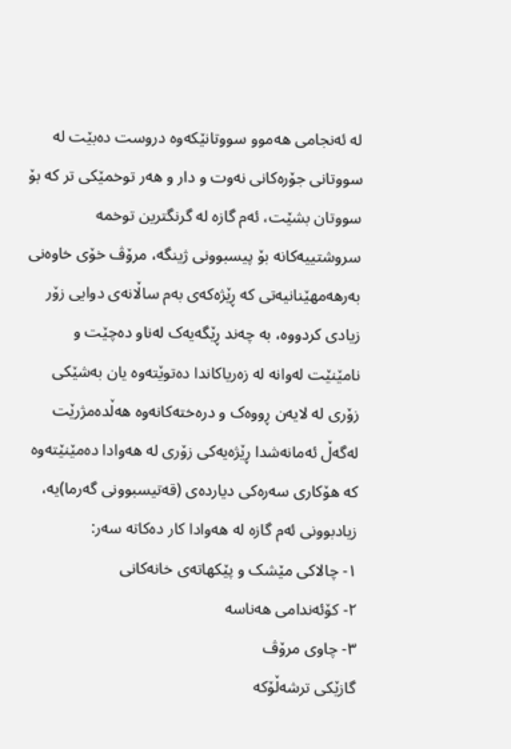لە ئەنجامی هەموو سووتانێکەوە دروست دەبێت لە سووتانی جۆرەکانی نەوت و دار و هەر توخمێکی تر کە بۆ سووتان بشێت، ئەم گازە لە گرنگترین توخمە سروشتییەکانە بۆ پیسبوونی ژینگە، مرۆڤ خۆی خاوەنی بەرهەمهێنانیەتی کە ڕێژەکەی بەم ساڵانەی دوایی زۆر زیادی کردووە، بە چەند ڕێگەیەک لەناو دەچێت و نامێنێت لەوانە لە زەریاکاندا دەتوێتەوە یان بەشێکی زۆری لە لایەن ڕووەک و درەختەکانەوە هەڵدەمژرێت لەگەڵ ئەمانەشدا ڕێژەیەکی زۆری لە هەوادا دەمێنێتەوە کە هۆکاری سەرەکی دیاردەی (قەتیسبوونی گەرما)یە، زیادبوونی ئەم گازە لە هەوادا کار دەکاتە سەر:
١- چالاکی مێشک و پێکهاتەی خانەکانی
٢- کۆئەندامی هەناسە
٣- چاوی مرۆڤ
گازێکی ترشەڵۆکە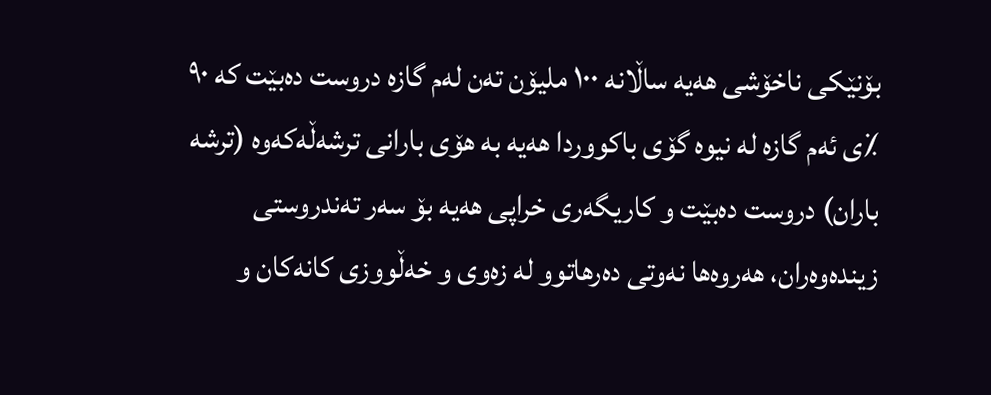بۆنێکی ناخۆشی هەیە ساڵانە ١٠٠ ملیۆن تەن لەم گازە دروست دەبێت کە ٩٠ ٪ی ئەم گازە لە نیوە گۆی باکووردا هەیە بە هۆی بارانی ترشەڵەکەوە (ترشە باران) دروست دەبێت و کاریگەری خراپی هەیە بۆ سەر تەندروستی زیندەوەران، هەروەها نەوتی دەرهاتوو لە زەوی و خەڵووزی کانەکان و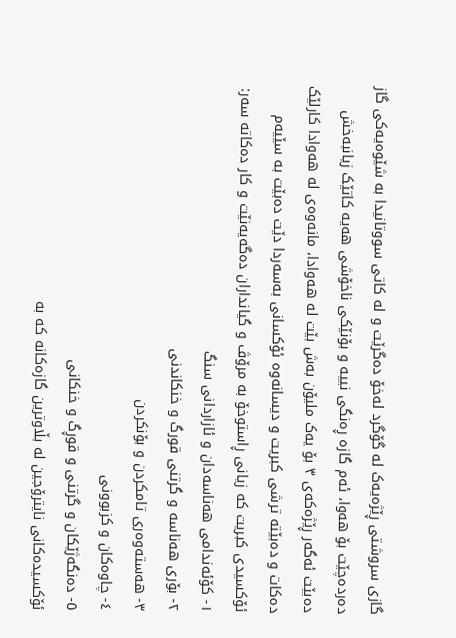گازی سروشتی ڕێژەیەک لە گۆگرد لەخۆ دەگرێت و لە کاتی سووتانیدا بە شێوەیەکی گاز دەردەچێت بۆ هەوا، ئەم گازە ڕەنگی نییە و بۆنێکی ناخۆشی هەیە کاتێک زیانبەخش دەبێت ئەگەر ڕێژەکەی ٣ بۆ یەک ملیۆن بەش بێت لە هەوادا، مانەوەی لە هەوادا کارلێک دەکات و دەبێتە ترشی کبریت و دیسانەوە ئۆکسانی بەسەردا دێت دەبێت بە سێیەم ئۆکسیدی کبریت کە زیانی ڕاستوخۆ بە مرۆڤ و گیانداران دەگەیەنێت و کار دەکاتە سەر:
١- کۆئەندامی هەناسەدان و ئازاردانی سنگ
٢- بۆری هەناسە و گرتنی قورگ و خنکاندنی
٣- هەستەوەری تامکردن و بۆنکردن
٤- چاوەکان و کزبوونی
٥- دەنگەژێکان و گرتنی و قوڕگ و خنکانی
ئۆکسیدەکانی نایترۆجین لە بڵاوترین گازەکانە کە بە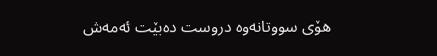هۆی سووتانەوە دروست دەبێت ئەمەش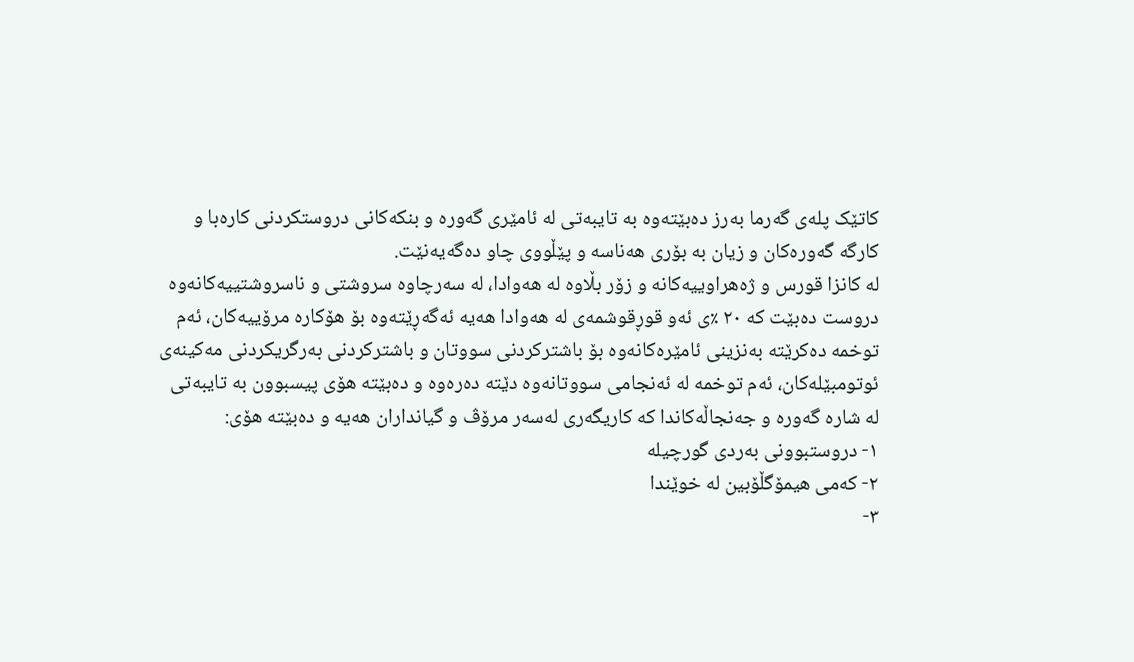کاتێک پلەی گەرما بەرز دەبێتەوە بە تایبەتی لە ئامێری گەورە و بنکەکانی دروستکردنی کارەبا و کارگە گەورەکان و زیان بە بۆری هەناسە و پێڵووی چاو دەگەیەنێت.
لە کانزا قورس و ژەهراوییەکانە و زۆر بڵاوە لە هەوادا، لە سەرچاوە سروشتی و ناسروشتییەکانەوە دروست دەبێت کە ٢٠ ٪ی ئەو قوڕقوشمەی لە هەوادا هەیە ئەگەڕێتەوە بۆ هۆکارە مرۆییەکان، ئەم توخمە دەکرێتە بەنزینی ئامێرەکانەوە بۆ باشترکردنی سووتان و باشترکردنی بەرگریکردنی مەکینەی ئوتومبێلەکان، ئەم توخمە لە ئەنجامی سووتانەوە دێتە دەرەوە و دەبێتە هۆی پیسبوون بە تایبەتی لە شارە گەورە و جەنجاڵەکاندا کە کاریگەری لەسەر مرۆڤ و گیانداران هەیە و دەبێتە هۆی:
١- دروستبوونی بەردی گورچیلە
٢- کەمی هیمۆگڵۆبین لە خوێندا
٣-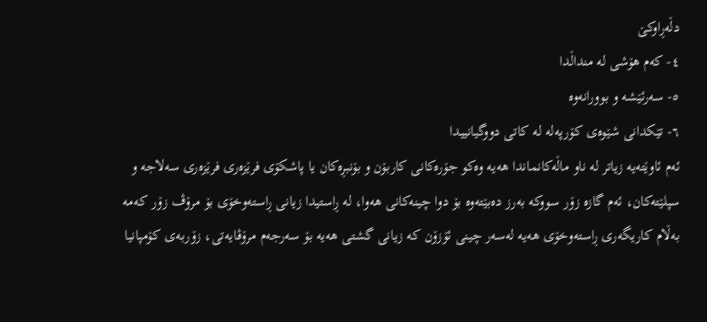دڵەڕاوکێ
٤- کەم هۆشی لە منداڵدا
٥- سەرئێشە و بوورانەوە
٦- تێکدانی شێوەی کۆرپەلە لە کاتی دووگیانییدا
ئەم ئاوێتەیە زیاتر لە ناو ماڵەکانماندا هەیە وەکو جۆرەکانی کاربۆن و بۆنبڕەکان یا پاشکۆی فرێزەری فرێزەری سەلاجە و سپلێتەکان، ئەم گازە زۆر سووکە بەرز دەبێتەوە بۆ دوا چینەکانی هەوا، لە ڕاستیدا زیانی ڕاستەوخۆی بۆ مرۆڤ زۆر کەمە بەڵام کاریگەری ڕاستەوخۆی هەیە لەسەر چینی ئۆزۆن کە زیانی گشتی هەیە بۆ سەرجەم مرۆڤایەتی، زۆربەی کۆمپانیا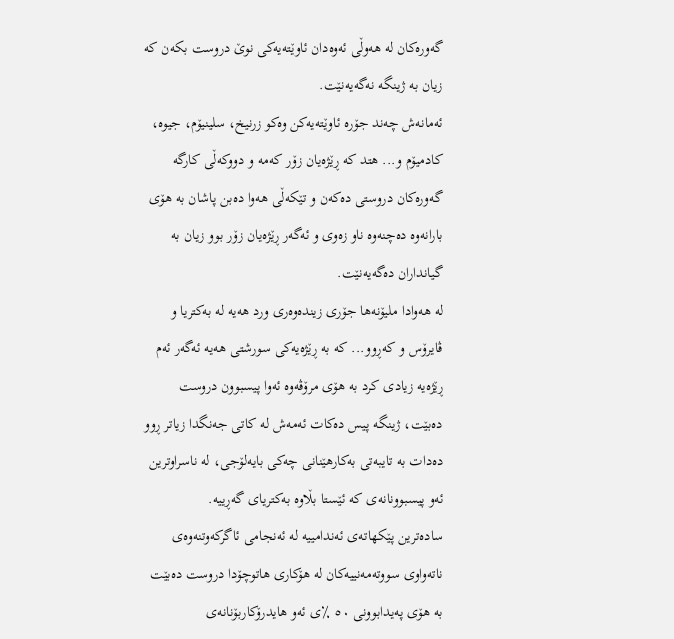گەورەکان لە هەوڵی ئەوەدان ئاوێتەیەکی نوێ دروست بکەن کە زیان بە ژینگە نەگەیەنێت.
ئەمانەش چەند جۆرە ئاوێتەیەکن وەکو زرنیخ، سلینیۆم، جیوە، کادمیۆم و... هتد کە ڕێژەیان زۆر کەمە و دووکەڵی کارگە گەورەکان دروستی دەکەن و تێکەڵی هەوا دەبن پاشان بە هۆی بارانەوە دەچنەوە ناو زەوی و ئەگەر ڕێژەیان زۆر بوو زیان بە گیانداران دەگەیەنێت.
لە هەوادا ملیۆنەها جۆری زیندەوەری ورد هەیە لە بەکتریا و ڤایرۆس و کەڕوو... کە بە ڕێژەیەکی سورشتی هەیە ئەگەر ئەم ڕێژەیە زیادی کرد بە هۆی مرۆڤەوە ئەوا پیسبوون دروست دەبێت، ژینگە پیس دەکات ئەمەش لە کاتی جەنگدا زیاتر ڕوو دەدات بە تایبەتی بەکارهێنانی چەکی بایەلۆجی، لە ناسراوترین ئەو پیسبوونانەی کە ئێستا بڵاوە بەکتریای گەڕییە.
سادەترین پێکهاتەی ئەندامییە لە ئەنجامی ئاگرکەوتنەوەی ناتەواوی سووتەمەنییەکان لە هۆکاری هاتوچۆدا دروست دەبێت بە هۆی پەیدابوونی ٥٠ ٪ی ئەو هایدرۆکاربۆنانەی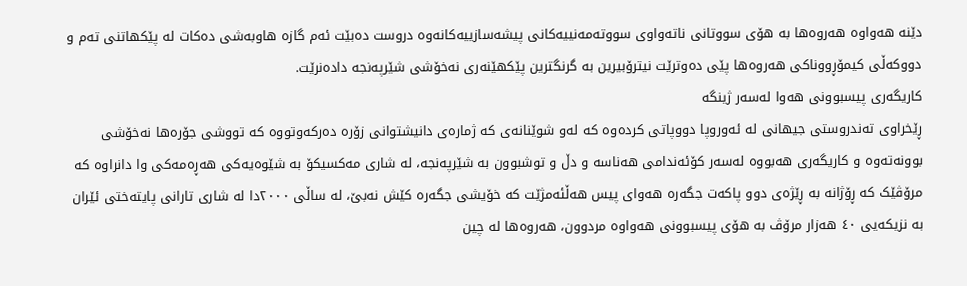دێنە هەواوە هەروەها بە هۆی سووتانی ناتەواوی سووتەمەنییەکانی پیشەسازییەکانەوە دروست دەبێت ئەم گازە هاوبەشی دەکات لە پێکهاتنی تەم و دووکەڵی کیمۆڕووناکی هەروەها پێی دەوترێت نیترۆبیرین بە گرنگترین پێکهێنەری نەخۆشی شێرپەنجە دادەنرێت.
کاریگەری پیسبوونی هەوا لەسەر ژینگە
ڕێخراوی تەندروستی جیهانی لە ئەوروپا دووپاتی کردەوە کە لەو شوێنانەی کە ژمارەی دانیشتوانی زۆرە دەرکەوتووە کە تووشی جۆرەها نەخۆشی بوونەتەوە و کاریگەری هەبووە لەسەر کۆئەندامی هەناسە و دڵ و توشبوون بە شێرپەنجە، لە شاری مەکسیکۆ بە شێوەیەکی هەڕەمەکی وا دانراوە کە مرۆڤێک کە ڕۆژانە بە ڕێژەی دوو پاکەت جگەرە هەوای پیس هەڵئەمژێت کە خۆیشی جگەرە کێش نەبێ، لە ساڵی ٢٠٠٠دا لە شاری تارانی پایتەختی ئێران بە نزیکەیی ٤٠ هەزار مرۆڤ بە هۆی پیسبوونی هەواوە مردوون، هەروەها لە چین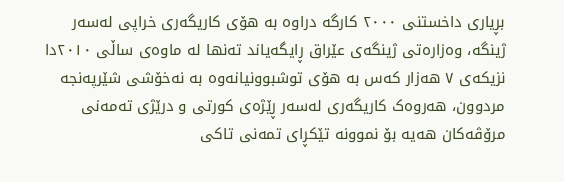بڕیاری داخستنی ٢٠٠٠ کارگە دراوە بە هۆی کاریگەری خراپی لەسەر ژینگە، وەزارەتی ژینگەی عێراق ڕایگەیاند تەنها لە ماوەی ساڵی ٢٠١٠دا نزیکەی ٧ هەزار کەس بە هۆی توشبوونیانەوە بە نەخۆشی شێرپەنجە مردوون، هەروەک کاریگەری لەسەر ڕێژەی کورتی و درێژی تەمەنی مرۆڤەکان هەیە بۆ نموونە تێکڕای تمەنی تاکی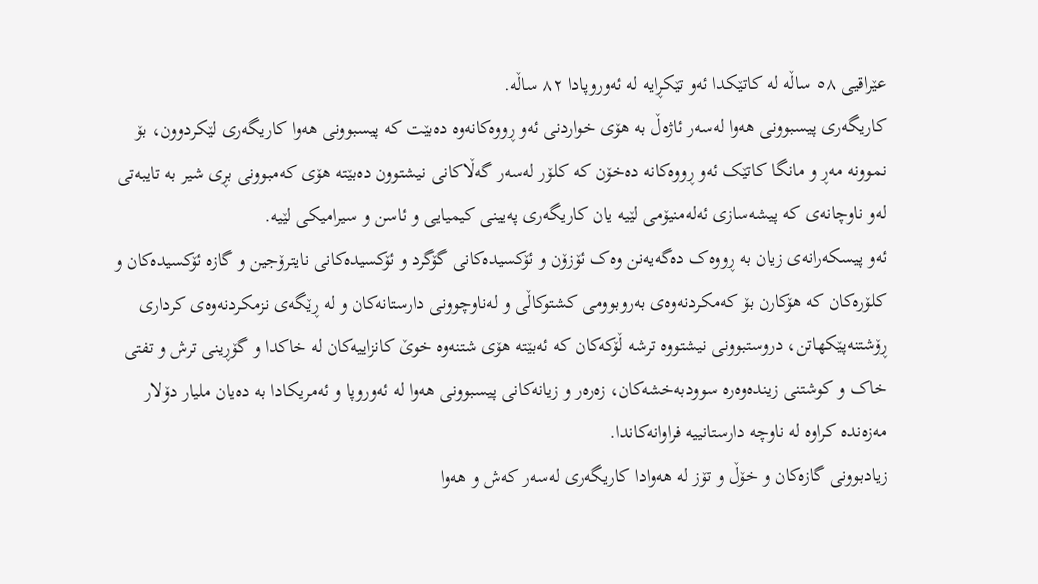عێراقیی ٥٨ ساڵە لە کاتێکدا ئەو تێکڕایە لە ئەوروپادا ٨٢ ساڵە.
کاریگەری پیسبوونی هەوا لەسەر ئاژەڵ بە هۆی خواردنی ئەو ڕووەکانەوە دەبێت کە پیسبوونی هەوا کاریگەری لێکردوون، بۆ نموونە مەڕ و مانگا کاتێک ئەو ڕووەکانە دەخۆن کە کلۆر لەسەر گەڵاکانی نیشتوون دەبێتە هۆی کەمبوونی بڕی شیر بە تایبەتی لەو ناوچانەی کە پیشەسازی ئەلەمنیۆمی لێیە یان کاریگەری پەیینی کیمیایی و ئاسن و سیرامیکی لێیە.
ئەو پیسکەرانەی زیان بە ڕووەک دەگەیەنن وەک ئۆزۆن و ئۆکسیدەکانی گۆگرد و ئۆکسیدەکانی نایترۆجین و گازە ئۆکسیدەکان و کلۆرەکان کە هۆکارن بۆ کەمکردنەوەی بەروبوومی کشتوکاڵی و لەناوچوونی دارستانەکان و لە ڕێگەی نزمکردنەوەی کرداری ڕۆشتنەپێکهاتن، دروستبوونی نیشتووە ترشە ڵۆکەکان کە ئەبێتە هۆی شتنەوە خوێ کانزاییەکان لە خاکدا و گۆڕینی ترش و تفتی خاک و کوشتنی زیندەوەرە سوودبەخشەکان، زەرەر و زیانەکانی پیسبوونی هەوا لە ئەوروپا و ئەمریکادا بە دەیان ملیار دۆلار مەزەندە کراوە لە ناوچە دارستانییە فراوانەکاندا.
زیادبوونی گازەکان و خۆڵ و تۆز لە هەوادا کاریگەری لەسەر کەش و هەوا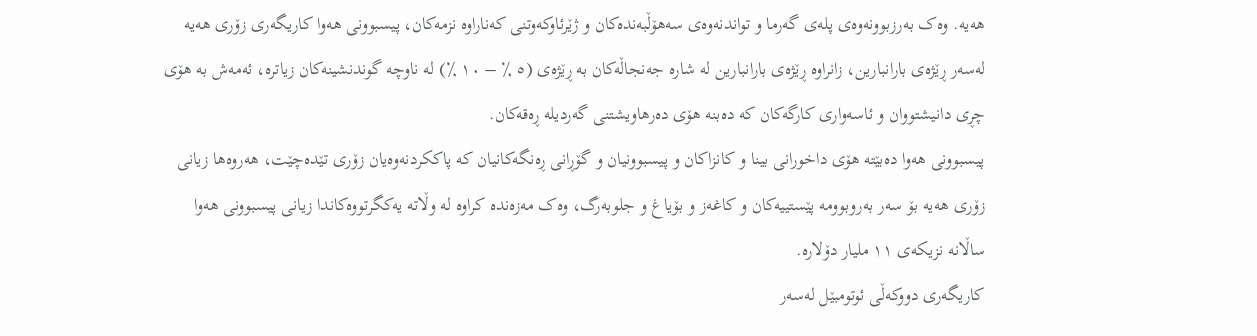هەیە. وەک بەرزبوونەوەی پلەی گەرما و تواندنەوەی سەهۆڵبەندەکان و ژێرئاوکەوتنی کەناراوە نزمەکان، پیسبوونی هەوا کاریگەری زۆری هەیە لەسەر ڕێژەی بارانبارین، زانراوە ڕێژەی بارانبارین لە شارە جەنجاڵەکان بە ڕێژەی (٥ ٪ – ١٠ ٪) لە ناوچە گوندنشینەکان زیاترە، ئەمەش بە هۆی چڕی دانیشتووان و ئاسەواری کارگەکان کە دەبنە هۆی دەرهاویشتنی گەردیلە ڕەقەکان.
پیسبوونی هەوا دەبێتە هۆی داخورانی بینا و کانزاکان و پیسبوونیان و گۆڕانی ڕەنگەکانیان کە پاککردنەوەیان زۆری تێدەچێت، هەروەها زیانی زۆری هەیە بۆ سەر بەروبوومە پێستییەکان و کاغەز و بۆیاغ و جلوبەرگ، وەک مەزەندە کراوە لە وڵاتە یەکگرتووەکاندا زیانی پیسبوونی هەوا ساڵانە نزیکەی ١١ ملیار دۆلارە.
کاریگەری دووکەڵی ئوتومبێل لەسەر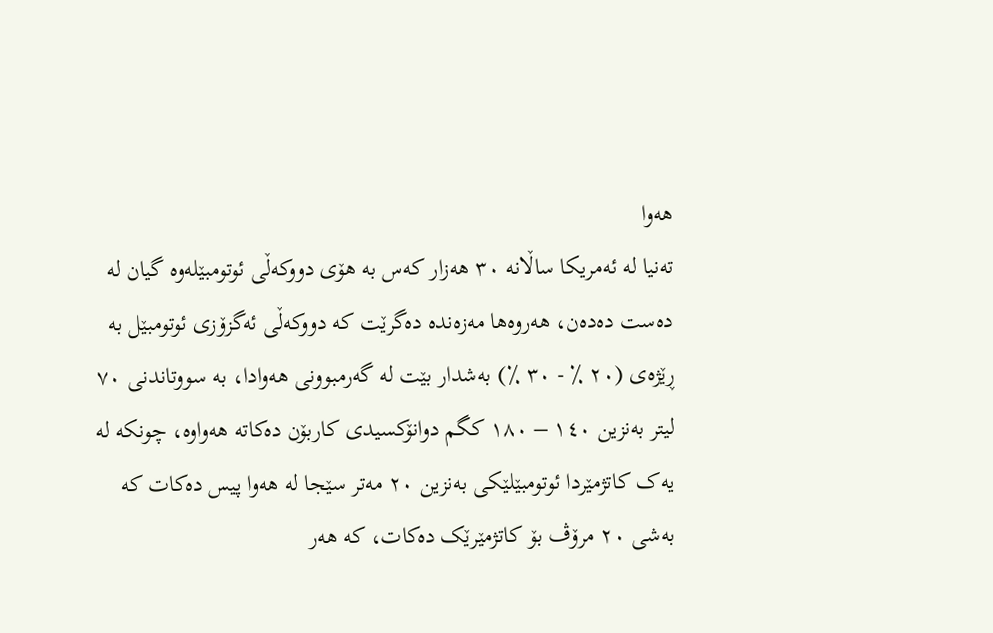هەوا
تەنیا لە ئەمریکا ساڵانە ٣٠ هەزار کەس بە هۆی دووکەڵی ئوتومبێلەوە گیان لە دەست دەدەن، هەروەها مەزەندە دەگرێت کە دووکەڵی ئەگزۆزی ئوتومبێل بە ڕێژەی (٢٠ ٪ - ٣٠ ٪) بەشدار بێت لە گەرمبوونی هەوادا، بە سووتاندنی ٧٠ لیتر بەنزین ١٤٠ – ١٨٠ کگم دوانۆکسیدی کاربۆن دەکاتە هەواوە، چونکە لە یەک کاتژمێردا ئوتومبێلێکی بەنزین ٢٠ مەتر سێجا لە هەوا پیس دەکات کە بەشی ٢٠ مرۆڤ بۆ کاتژمێرێک دەکات، کە هەر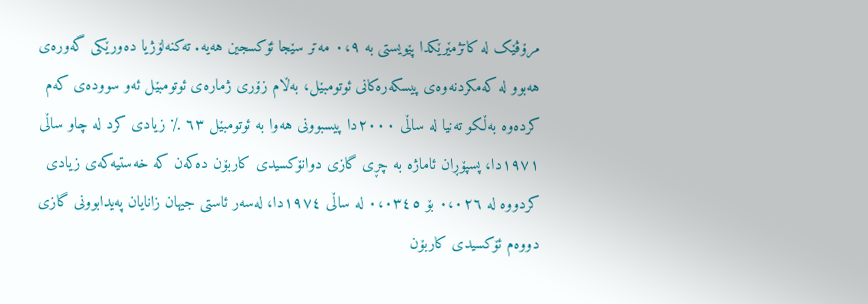مرۆڤێک لە کاتژمێرێکدا پێویستی بە ٠،٩ مەتر سێجا ئۆکسجین هەیە. تەکنەلۆژیا دەورێکی گەورەی هەبوو لە کەمکردنەوەی پیسکەرەکانی ئوتومبێل، بەڵام زۆری ژمارەی ئوتومبێل ئەو سوودەی کەم کردەوە بەڵکو تەنیا لە ساڵی ٢٠٠٠دا پیسبوونی هەوا بە ئوتومبێل ٦٣ ٪ زیادی کرد لە چاو ساڵی ١٩٧١دا، پسپۆڕان ئاماژە بە چڕی گازی دوانۆکسیدی کاربۆن دەکەن کە خەستیەکەی زیادی کردووە لە ٠،٠٢٦ بۆ ٠،٠٣٤٥ لە ساڵی ١٩٧٤دا، لەسەر ئاستی جیهان زانایان پەیدابوونی گازی دووەم ئۆکسیدی کاربۆن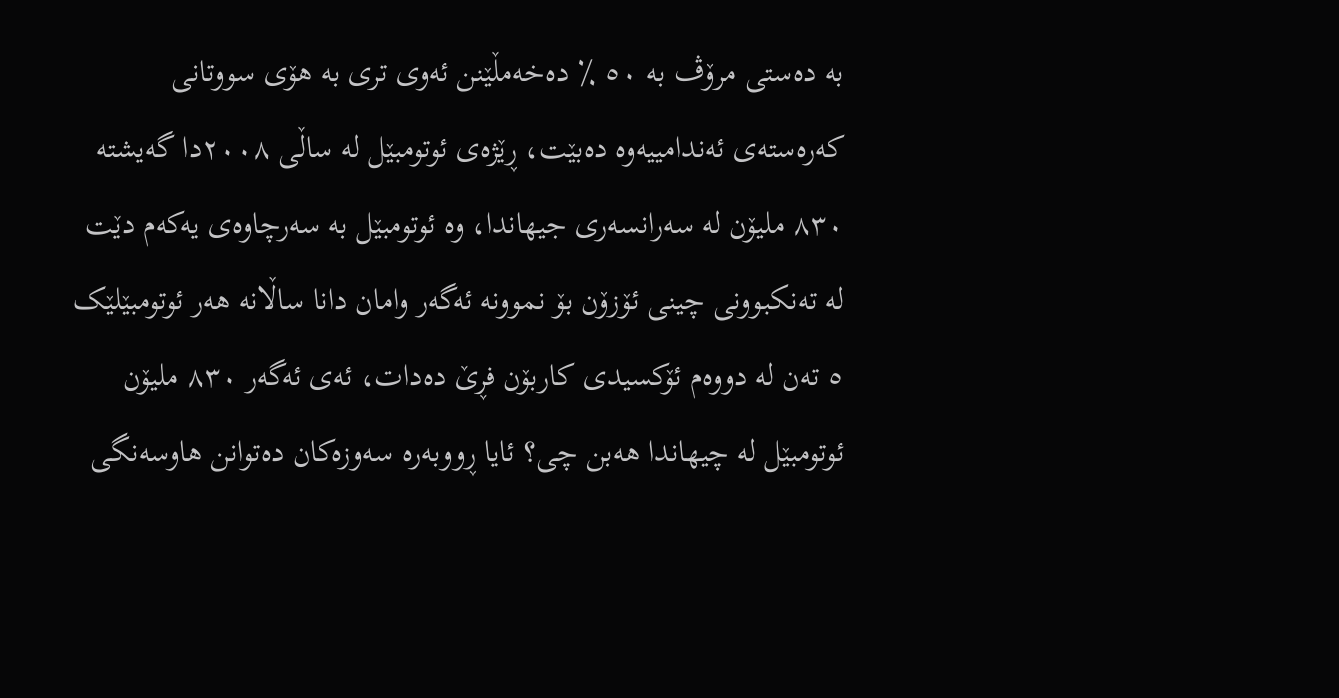بە دەستی مرۆڤ بە ٥٠ ٪ دەخەمڵێنن ئەوی تری بە هۆی سووتانی کەرەستەی ئەندامییەوە دەبێت، ڕێژەی ئوتومبێل لە ساڵی ٢٠٠٨دا گەیشتە ٨٣٠ ملیۆن لە سەرانسەری جیهاندا، وە ئوتومبێل بە سەرچاوەی یەکەم دێت لە تەنکبوونی چینی ئۆزۆن بۆ نموونە ئەگەر وامان دانا ساڵانە هەر ئوتومبێلێک ٥ تەن لە دووەم ئۆکسیدی کاربۆن فڕێ دەدات، ئەی ئەگەر ٨٣٠ ملیۆن ئوتومبێل لە چیهاندا هەبن چی؟ ئایا ڕووبەرە سەوزەکان دەتوانن هاوسەنگی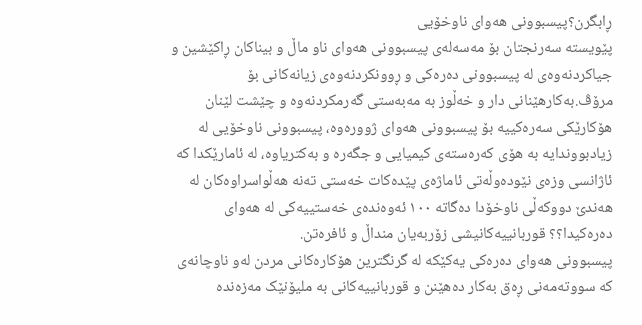ڕابگرن؟پیسبوونی هەوای ناوخۆیی
پێویستە سەرنجتان بۆ مەسەلەی پیسبوونی هەوای ناو ماڵ و بیناکان ڕاکێشین و جیاکردنەوەی لە پیسبوونی دەرەکی و ڕوونکردنەوەی زیانەکانی بۆ مرۆڤ.بەکارهێنانی دار و خەڵوز بە مەبەستی گەرمکردنەوە و چێشت لێنان هۆکارێکی سەرەکییە بۆ پیسبوونی هەوای ژوورەوە، پیسبوونی ناوخۆیی لە زیادبووندایە بە هۆی کەرەستەی کیمیایی و جگەرە و بەکتریاوە، لە ئامارێکدا کە ئاژانسی وزەی نێودەوڵەتی ئاماژەی پێدەکات خەستی تەنە هەڵواسراوەکان لە هەندێ دووکەڵی ناوخۆدا دەگاتە ١٠٠ ئەوەندەی خەستییەکی لە هەوای دەرەکیدا؟؟ قوربانییەکانیشی زۆربەیان منداڵ و ئافرەتن.
پیسبوونی هەوای دەرەکی یەکێکە لە گرنگترین هۆکارەکانی مردن لەو ناوچانەی کە سووتەمەنی ڕەق بەکار دەهێنن و قوربانییەکانی بە ملیۆنێک مەزەندە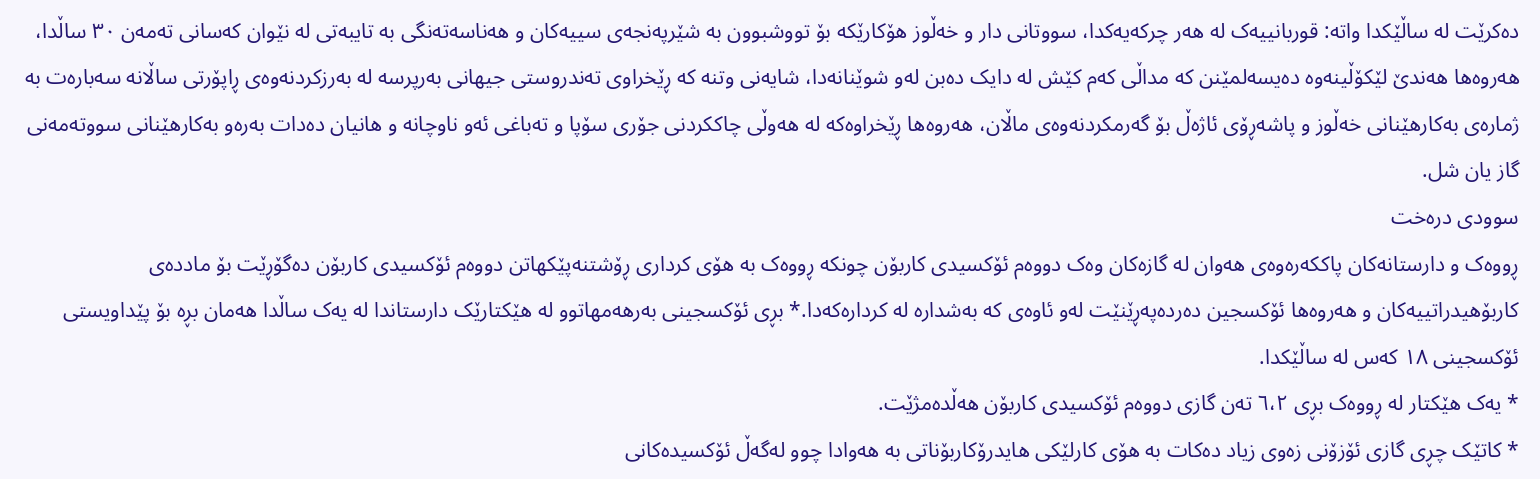دەکرێت لە ساڵێکدا واتە: قوربانییەک لە هەر چرکەیەکدا، سووتانی دار و خەڵوز هۆکارێکە بۆ تووشبوون بە شێرپەنجەی سییەکان و هەناسەتەنگی بە تایبەتی لە نێوان کەسانی تەمەن ٣٠ ساڵدا، هەروەها هەندێ لێکۆڵینەوە دەیسەلمێنن کە مداڵی کەم کێش لە دایک دەبن لەو شوێنانەدا، شایەنی وتنە کە ڕێخراوی تەندروستی جیهانی بەرپرسە لە بەرزکردنەوەی ڕاپۆرتی ساڵانە سەبارەت بە ژمارەی بەکارهێنانی خەڵوز و پاشەڕۆی ئاژەڵ بۆ گەرمکردنەوەی ماڵان، هەروەها ڕێخراوەکە لە هەوڵی چاککردنی جۆری سۆپا و تەباغی ئەو ناوچانە و هانیان دەدات بەرەو بەکارهێنانی سووتەمەنی گاز یان شل.
سوودی درەخت
ڕووەک و دارستانەکان پاککەرەوەی هەوان لە گازەکان وەک دووەم ئۆکسیدی کاربۆن چونکە ڕووەک بە هۆی کرداری ڕۆشتنەپێکهاتن دووەم ئۆکسیدی کاربۆن دەگۆڕێت بۆ ماددەی کاربۆهیدراتییەکان و هەروەها ئۆکسجین دەردەپەڕێنێت لەو ئاوەی کە بەشدارە لە کردارەکەدا.* بڕی ئۆکسجینی بەرهەمهاتوو لە هێکتارێک دارستاندا لە یەک ساڵدا هەمان بڕە بۆ پێداویستی ئۆکسجینی ١٨ کەس لە ساڵێکدا.
* یەک هێکتار لە ڕووەک بڕی ٦،٢ تەن گازی دووەم ئۆکسیدی کاربۆن هەڵدەمژێت.
* کاتێک چڕی گازی ئۆزۆنی زەوی زیاد دەکات بە هۆی کارلێکی هایدرۆکاربۆناتی بە هەوادا چوو لەگەڵ ئۆکسیدەکانی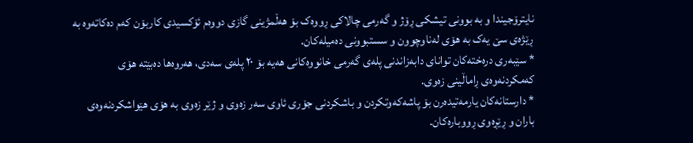نایترۆجیندا و بە بوونی تیشکی ڕۆژ و گەرمی چالاکی ڕووەک بۆ هەڵمژینی گازی دووەم ئۆکسیدی کاربۆن کەم دەکاتەوە بە ڕێژەی سێ یەک بە هۆی لەناوچوون و سستبوونی دەمیلەکان.
* سێبەری درەختەکان توانای دابەزاندنی پلەی گەرمی خانووەکانی هەیە بۆ ٢٠ پلەی سەدی، هەروەها دەبێتە هۆی کەمکردنەوەی ڕاماڵینی زەوی.
* دارستانەکان یارمەتیدەرن بۆ پاشەکەوتکردن و باشکردنی جۆری ئاوی سەر زەوی و ژێر زەوی بە هۆی هێواشکردنەوەی باران و ڕێڕەوی ڕووبارەکان.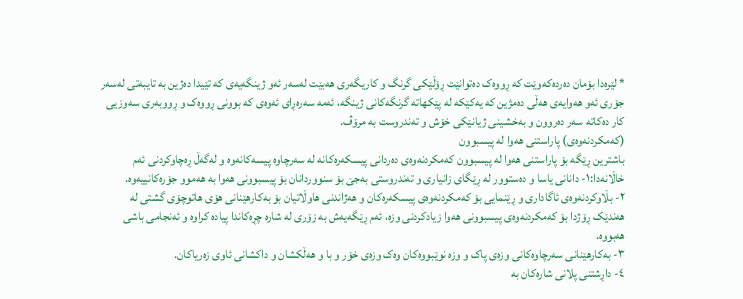* لێرەدا بۆمان دەردەکەوێت کە ڕووەک دەتوانێت ڕۆڵێکی گرنگ و کاریگەری هەبێت لەسەر ئەو ژینگەیەی کە تێیدا دەژین بە تایبەتی لەسەر جۆری ئەو هەوایەی هەڵی دەمژین کە یەکێکە لە پێکهاتە گرنگەکانی ژینگە، ئەمە سەرەڕای ئەوەی کە بوونی ڕووەک و ڕووبەری سەوزیی کار دەکاتە سەر دەروون و بەخشینی ژیانێکی خۆش و تەندروست بە مرۆڤ.
(کەمکردنەوەی) پاراستنی هەوا لە پیسبوون
باشترین ڕێگە بۆ پاراستنی هەوا لە پیسبوون کەمکردنەوەی دەردانی پیسکەرەکانە لە سەرچاوە پیسەکانەوە و لەگەڵ ڕەچاوکردنی ئەم خاڵانەدا:١- دانانی یاسا و دەستوور لە ڕێگای زانیاری و تەندروستی بەجێ بۆ سنووردانان بۆ پیسبوونی هەوا بە هەموو جۆرەکانییەوە.
٢- بڵاوکردنەوەی ئاگاداری و ڕێنمایی بۆ کەمکردنەوەی پیسکەرەکان و هەژاندنی هاوڵاتیان بۆ بەکارهێنانی هۆی هاتوچۆی گشتی لە هەندێک ڕۆژدا بۆ کەمکردنەوەی پیسبوونی هەوا زیادکردنی وزە، ئەم ڕێگەیەش بە زۆری لە شارە چڕەکاندا پیادە کراوە و ئەنجامی باشی هەبووە.
٣- بەکارهێنانی سەرچاوەکانی وزەی پاک و وزە نوێبووەکان وەک وزەی خۆر و با و هەڵکشان و داکشانی ئاوی زەریاکان.
٤- داڕشتنی پلانی شارەکان بە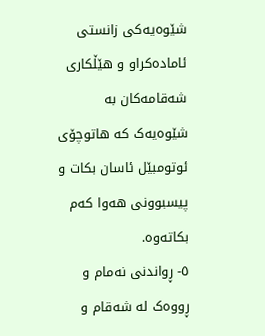شێوەیەکی زانستی ئامادەکراو و هێڵکاری شەقامەکان بە شێوەیەک کە هاتوچۆی ئوتومبێل ئاسان بکات و پیسبوونی هەوا کەم بکاتەوە.
٥- ڕواندنی نەمام و ڕووەک لە شەقام و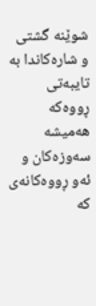شوێنە گشتی و شارەکاندا بە تایبەتی ڕووەکە هەمیشە سەوزەکان و ئەو ڕووەکانەی کە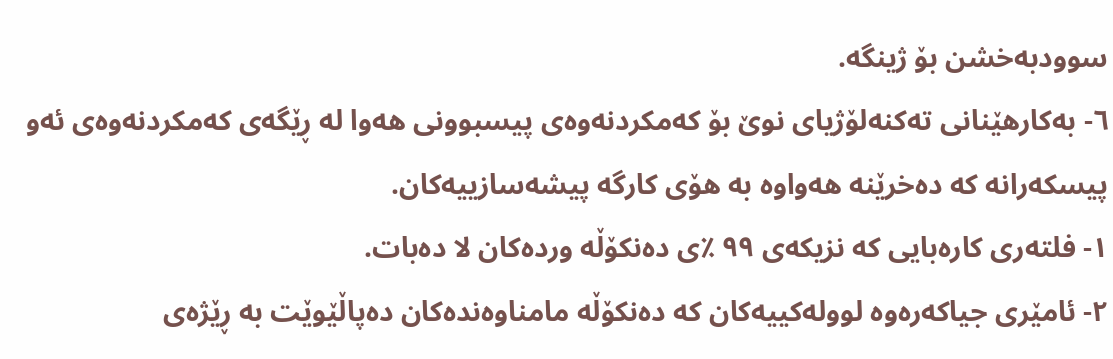سوودبەخشن بۆ ژینگە.
٦- بەکارهێنانی تەکنەلۆژیای نوێ بۆ کەمکردنەوەی پیسبوونی هەوا لە ڕێگەی کەمکردنەوەی ئەو پیسکەرانە کە دەخرێنە هەواوە بە هۆی کارگە پیشەسازییەکان.
١- فلتەری کارەبایی کە نزیکەی ٩٩ ٪ی دەنکۆڵە وردەکان لا دەبات.
٢- ئامێری جیاکەرەوە لوولەکییەکان کە دەنکۆڵە مامناوەندەکان دەپاڵێوێت بە ڕێژەی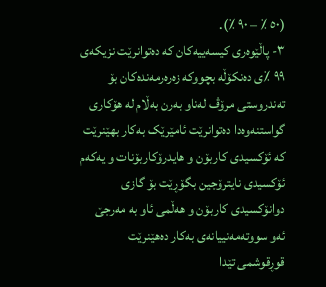(٥٠ ٪ – ٩٠ ٪).
٣- پاڵێوەری کیسەییەکان کە دەتوانرێت نزیکەی ٩٩ ٪ی دەنکۆڵە بچووکە زەرەرمەندەکان بۆ تەندروستی مرۆڤ لەناو بەرن بەڵام لە هۆکاری گواستنەوەدا دەتوانرێت ئامێرێک بەکار بهێنرێت کە ئۆکسیدی کاربۆن و هایدرۆکاربۆنات و یەکەم ئۆکسیدی نایترۆجین بگۆڕێت بۆ گازی دوانۆکسیدی کاربۆن و هەڵمی ئاو بە مەرجێ ئەو سووتەمەنییانەی بەکار دەهێنرێت قوڕقوشمی تێدا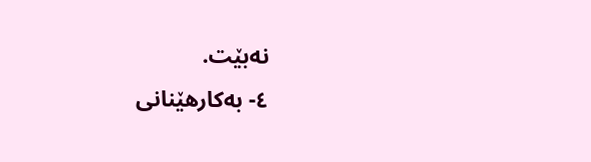نەبێت.
٤- بەکارهێنانی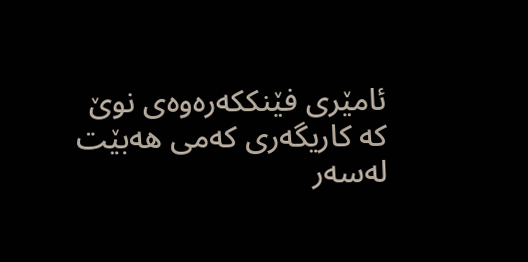ئامێری فێنککەرەوەی نوێ کە کاریگەری کەمی هەبێت لەسەر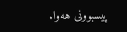پیسبوونی هەوا.